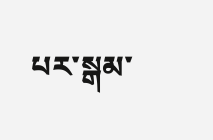པར་སྒམ་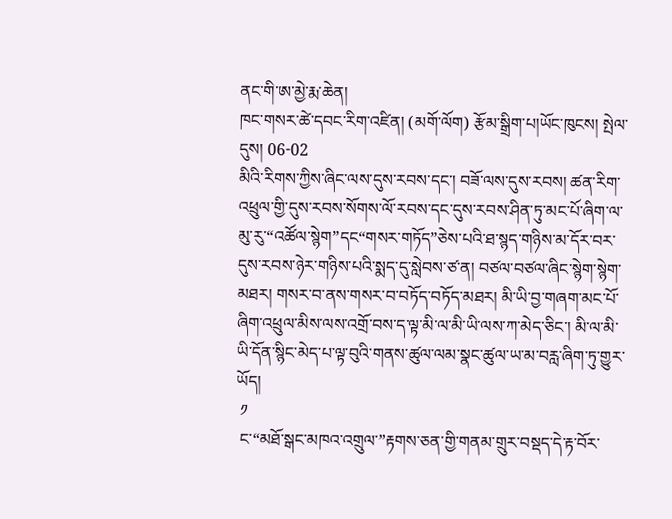ནང་གི་ཨ་མྱེ་རྨ་ཆེན།
ཁང་གསར་ཚེ་དབང་རིག་འཛིན། (མགོ་ལོག) རྩོམ་སྒྲིག་པ།ཡོང་ཁུངས། སྤེལ་དུས། 06-02
མིའི་རིགས་ཀྱིས་ཞིང་ལས་དུས་རབས་དང་། བཟོ་ལས་དུས་རབས། ཚན་རིག་འཕྲུལ་གྱི་དུས་རབས་སོགས་ལོ་རབས་དང་དུས་རབས་ཤིན་ཏུ་མང་པོ་ཞིག་ལ་མུ་རུ་“འཚོལ་སྙེག”དང“གསར་གཏོད”ཅེས་པའི་ཐ་སྙད་གཉིས་མ་དོར་བར་དུས་རབས་ཉེར་གཉིས་པའི་སྨད་དུ་སླེབས་ཙ་ན། བཙལ་བཙལ་ཞིང་སྙེག་སྙེག་མཐར། གསར་བ་ནས་གསར་བ་བཏོད་བཏོད་མཐར། མི་ཡི་བྱ་གཞག་མང་པོ་ཞིག་འཕྲུལ་མིས་ལས་འགྲོ་བས་ད་ལྟ་མི་ལ་མི་ཡི་ལས་ཀ་མེད་ཅིང་། མི་ལ་མི་ཡི་དོན་སྙིང་མེད་པ་ལྟ་བུའི་གནས་ཚུལ་ལམ་སྣང་ཚུལ་ཡ་མ་བརླ་ཞིག་ཏུ་གྱུར་ཡོད།
 ༡
 ང་“མཐོ་སྒང་མཁའ་འགྲུལ་”རྟགས་ཅན་གྱི་གནམ་གྲུར་བསྡད་དེ་རྟ་བོར་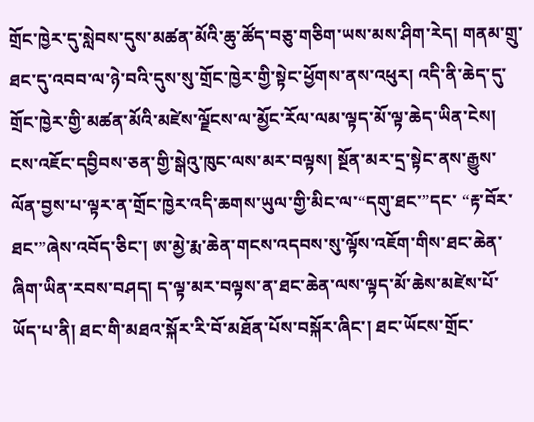གྲོང་ཁྱེར་དུ་སླེབས་དུས་མཚན་མོའི་ཆུ་ཚོད་བཅུ་གཅིག་ཡས་མས་ཤིག་རེད། གནམ་གྲུ་ཐང་དུ་འབབ་ལ་ཉེ་བའི་དུས་སུ་གྲོང་ཁྱེར་གྱི་སྟེང་ཕྱོགས་ནས་འཕུར། འདི་ནི་ཆེད་དུ་གྲོང་ཁྱེར་གྱི་མཚན་མོའི་མཛེས་ལྗོངས་ལ་མྱོང་རོལ་ལམ་ལྟད་མོ་ལྟ་ཆེད་ཡིན་ངེས། ངས་འཇོང་དབྱིབས་ཅན་གྱི་སྒེའུ་ཁུང་ལས་མར་བལྟས། སྔོན་མར་དྲ་སྟེང་ནས་རྒྱུས་ལོན་བྱས་པ་ལྟར་ན་གྲོང་ཁྱེར་འདི་ཆགས་ཡུལ་གྱི་མིང་ལ་“དགུ་ཐང་”དང་ “རྟ་བོར་ཐང་”ཞེས་འབོད་ཅིང་། ཨ་མྱེ་རྨ་ཆེན་གངས་འདབས་སུ་ལྟོས་འཇོག་གིས་ཐང་ཆེན་ཞིག་ཡིན་རབས་བཤད། ད་ལྟ་མར་བལྟས་ན་ཐང་ཆེན་ལས་ལྟད་མོ་ཆེས་མཛེས་པོ་ཡོད་པ་ནི། ཐང་གི་མཐའ་སྐོར་རི་བོ་མཐོན་པོས་བསྐོར་ཞིང་། ཐང་ཡོངས་གྲོང་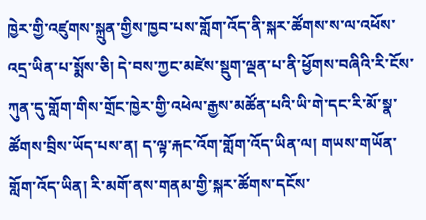ཁྱེར་གྱི་འཛུགས་སྐྲུན་གྱིས་ཁྱབ་པས་གློག་འོད་ནི་སྐར་ཚོགས་ས་ལ་འཕོས་འདྲ་ཡིན་པ་སྨོས་ཅི། དེ་བས་ཀྱང་མཛེས་སྡུག་ལྡན་པ་ནི་ཕྱོགས་བཞིའི་རི་ངོས་ཀུན་དུ་གློག་གིས་གྲོང་ཁྱེར་གྱི་འཕེལ་རྒྱས་མཚོན་པའི་ཡི་གེ་དང་རི་མོ་སྣ་ཚོགས་བྲིས་ཡོད་པས་ན། ད་ལྟ་རྐང་འོག་གློག་འོད་ཡིན་ལ། གཡས་གཡོན་གློག་འོད་ཡིན། རི་མགོ་ནས་གནམ་གྱི་སྐར་ཚོགས་དངོས་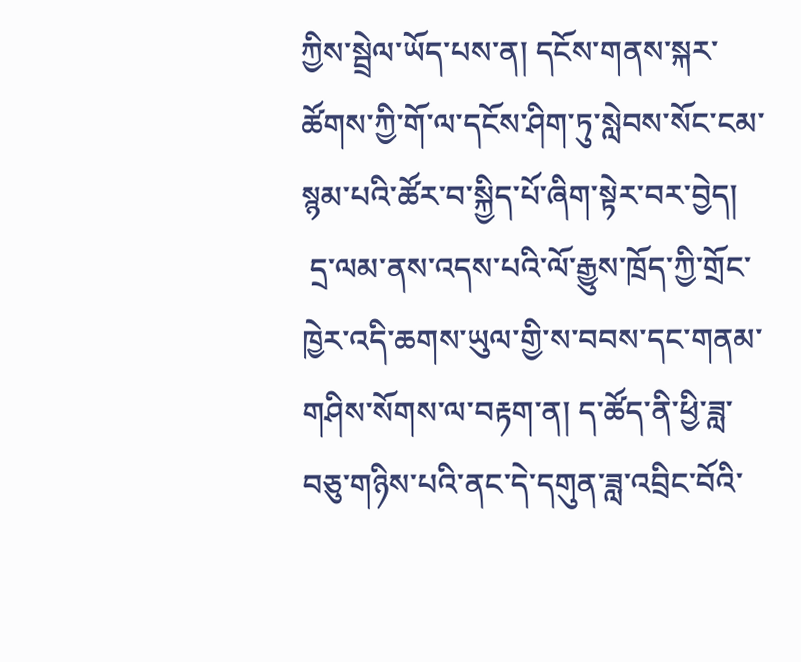ཀྱིས་སྦྲེལ་ཡོད་པས་ན། དངོས་གནས་སྐར་ཚོགས་ཀྱི་གོ་ལ་དངོས་ཤིག་ཏུ་སླེབས་སོང་ངམ་སྙམ་པའི་ཚོར་བ་སྐྱིད་པོ་ཞིག་སྟེར་བར་བྱེད།
 དྲ་ལམ་ནས་འདས་པའི་ལོ་རྒྱུས་ཁྲོད་ཀྱི་གྲོང་ཁྱེར་འདི་ཆགས་ཡུལ་གྱི་ས་བབས་དང་གནམ་གཤིས་སོགས་ལ་བརྟག་ན། ད་ཚོད་ནི་ཕྱི་ཟླ་བཅུ་གཉིས་པའི་ནང་དེ་དགུན་ཟླ་འབྲིང་བོའི་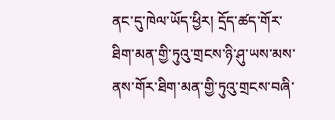ནང་དུ་ཁེལ་ཡོད་ཕྱིར། དྲོད་ཚད་གོར་ཐིག་མན་གྱི་ཏུའུ་གྲངས་ཉི་ཤུ་ཡས་མས་ནས་གོར་ཐིག་མན་གྱི་ཏུའུ་གྲངས་བཞི་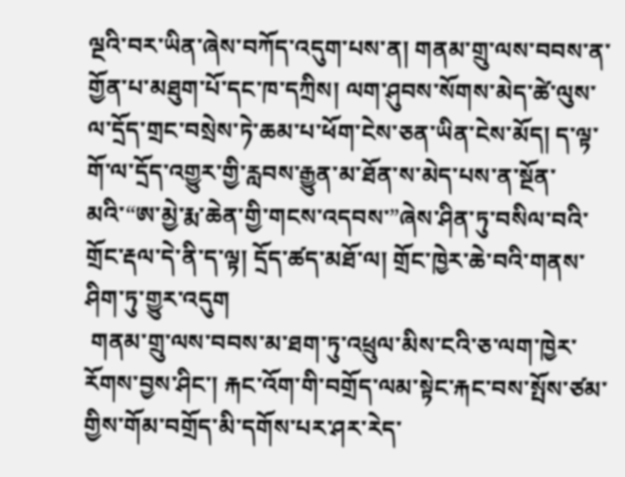ལྔའི་བར་ཡིན་ཞེས་བཀོད་འདུག་པས་ན། གནམ་གྲུ་ལས་བབས་ན་གྱོན་པ་མཐུག་པོ་དང་ཁ་དཀྲིས། ལག་ཤུབས་སོགས་མེད་ཚེ་ལུས་ལ་དྲོད་གྲང་བསྲེས་ཏེ་ཆམ་པ་ཕོག་ངེས་ཅན་ཡིན་ངེས་མོད། ད་ལྟ་གོ་ལ་དྲོད་འགྱུར་གྱི་རླབས་རྒྱུན་མ་ཐོན་ས་མེད་པས་ན་སྔོན་མའི་“ཨ་མྱེ་རྨ་ཆེན་གྱི་གངས་འདབས་”ཞེས་ཤིན་ཏུ་བསིལ་བའི་གྲོང་རྡལ་དེ་ནི་ད་ལྟ། དྲོད་ཚད་མཐོ་ལ། གྲོང་ཁྱེར་ཆེ་བའི་གནས་ཤིག་ཏུ་གྱུར་འདུག
 གནམ་གྲུ་ལས་བབས་མ་ཐག་ཏུ་འཕྲུལ་མིས་ངའི་ཅ་ལག་ཁྱེར་རོགས་བྱས་ཤིང་། རྐང་འོག་གི་བགྲོད་ལམ་སྟེང་རྐང་བས་སྤོས་ཙམ་གྱིས་གོམ་བགྲོད་མི་དགོས་པར་ཤར་རེད་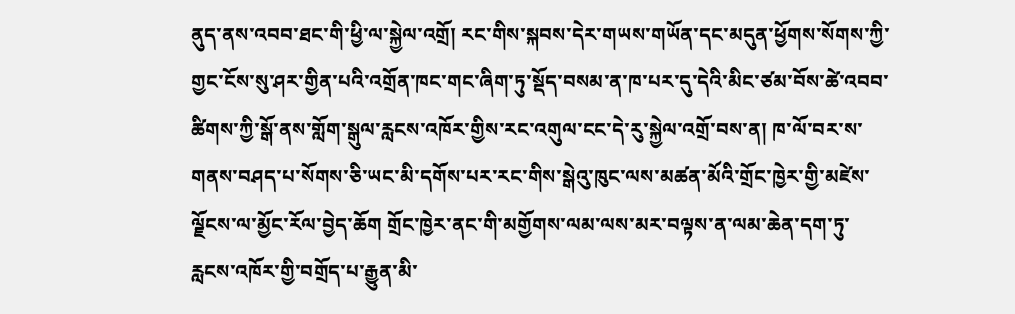ནུད་ནས་འབབ་ཐང་གི་ཕྱི་ལ་སྐྱེལ་འགྲོ། རང་གིས་སྐབས་དེར་གཡས་གཡོན་དང་མདུན་ཕྱོགས་སོགས་ཀྱི་གྱང་ངོས་སུ་ཤར་གྱིན་པའི་འགྲོན་ཁང་གང་ཞིག་ཏུ་སྡོད་བསམ་ན་ཁ་པར་དུ་དེའི་མིང་ཙམ་བོས་ཚེ་འབབ་ཚིགས་ཀྱི་སྒོ་ནས་གློག་སྒུལ་རླངས་འཁོར་གྱིས་རང་འགུལ་ངང་དེ་རུ་སྐྱེལ་འགྲོ་བས་ན། ཁ་ལོ་བར་ས་གནས་བཤད་པ་སོགས་ཅི་ཡང་མི་དགོས་པར་རང་གིས་སྒེའུ་ཁུང་ལས་མཚན་མོའི་གྲོང་ཁྱེར་གྱི་མཛེས་ལྗོངས་ལ་མྱོང་རོལ་བྱེད་ཆོག གྲོང་ཁྱེར་ནང་གི་མགྱོགས་ལམ་ལས་མར་བལྟས་ན་ལམ་ཆེན་དག་ཏུ་རླངས་འཁོར་གྱི་བགྲོད་པ་རྒྱུན་མི་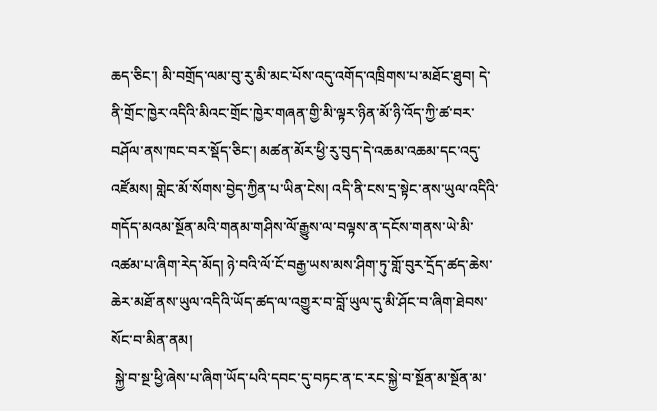ཆད་ཅིང་། མི་བགྲོད་ལམ་བུ་རུ་མི་མང་པོས་འདུ་འགོད་འཁྲིགས་པ་མཐོང་ཐུབ། དེ་ནི་གྲོང་ཁྱེར་འདིའི་མིའང་གྲོང་ཁྱེར་གཞན་གྱི་མི་ལྟར་ཉིན་མོ་ཉི་འོད་ཀྱི་ཚ་བར་བཤོལ་ནས་ཁང་བར་སྡོད་ཅིང་། མཚན་མོར་ཕྱི་རུ་བུད་དེ་འཆམ་འཆམ་དང་འདུ་འཛོམས། གླེང་མོ་སོགས་བྱེད་ཀྱིན་པ་ཡིན་ངེས། འདི་ནི་ངས་དྲ་སྟེང་ནས་ཡུལ་འདིའི་གདོད་མའམ་སྔོན་མའི་གནམ་གཤིས་ལོ་རྒྱུས་ལ་བལྟས་ན་དངོས་གནས་ཡེ་མི་འཚམ་པ་ཞིག་རེད་མོད། ཉེ་བའི་ལོ་ངོ་བརྒྱ་ཡས་མས་ཤིག་ཏུ་གློ་བུར་དྲོད་ཚད་ཆེས་ཆེར་མཐོ་ནས་ཡུལ་འདིའི་ཡོད་ཚད་ལ་འགྱུར་བ་བློ་ཡུལ་དུ་མི་ཤོང་བ་ཞིག་ཐེབས་སོང་བ་མིན་ནམ།
 སྐྱེ་བ་སྔ་ཕྱི་ཞེས་པ་ཞིག་ཡོད་པའི་དབང་དུ་བཏང་ན་ང་རང་སྐྱེ་བ་སྔོན་མ་སྔོན་མ་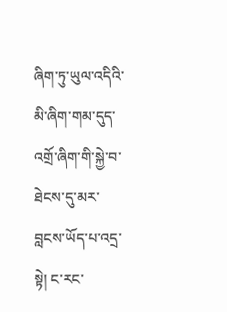ཞིག་ཏུ་ཡུལ་འདིའི་མི་ཞིག་གམ་དུད་འགྲོ་ཞིག་གི་སྐྱེ་བ་ཐེངས་དུ་མར་བླངས་ཡོད་པ་འདྲ་སྟེ། ང་རང་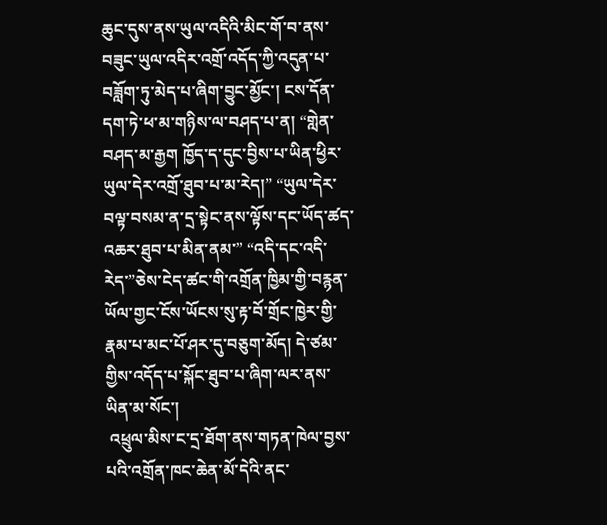ཆུང་དུས་ནས་ཡུལ་འདིའི་མིང་གོ་བ་ནས་བཟུང་ཡུལ་འདིར་འགྲོ་འདོད་ཀྱི་འདུན་པ་བཟློག་ཏུ་མེད་པ་ཞིག་བྱུང་མྱོང་། ངས་དོན་དག་ཏེ་ཕ་མ་གཉིས་ལ་བཤད་པ་ན། “གླེན་བཤད་མ་རྒྱག ཁྱོད་ད་དུང་བྱིས་པ་ཡིན་ཕྱིར་ཡུལ་དེར་འགྲོ་ཐུབ་པ་མ་རེད།” “ཡུལ་དེར་བལྟ་བསམ་ན་དྲ་སྟེང་ནས་ལྟོས་དང་ཡོད་ཚད་འཆར་ཐུབ་པ་མིན་ནམ་” “འདི་དང་འདི་རེད་”ཅེས་ངེད་ཚང་གི་འགྲོན་ཁྱིམ་གྱི་བརྙན་ཡོལ་གྱང་ངོས་ཡོངས་སུ་རྟ་བོ་གྲོང་ཁྱེར་གྱི་རྣམ་པ་མང་པོ་ཤར་དུ་བཅུག་མོད། དེ་ཙམ་གྱིས་འདོད་པ་སྐོང་ཐུབ་པ་ཞིག་ལར་ནས་ཡིན་མ་སོང་།
 འཕྲུལ་མིས་ང་དྲ་ཐོག་ནས་གཏན་ཁེལ་བྱས་པའི་འགྲོན་ཁང་ཆེན་མོ་དེའི་ནང་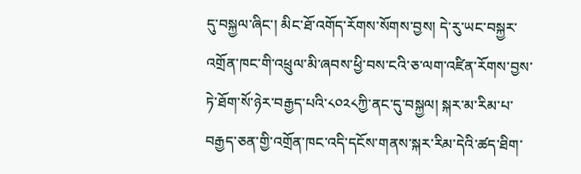དུ་བསྐྱལ་ཞིང་། མིང་ཐོ་འགོད་རོགས་སོགས་བྱས། དེ་རུ་ཡང་བསྐྱར་འགྲོན་ཁང་གི་འཕྲུལ་མི་ཞབས་ཕྱི་བས་ངའི་ཅ་ལག་འཛིན་རོགས་བྱས་ཏེ་ཐོག་སོ་ཉེར་བརྒྱད་པའི་༨༠༢༨ཀྱི་ནང་དུ་བསྐྱལ། སྐར་མ་རིམ་པ་བརྒྱད་ཅན་གྱི་འགྲོན་ཁང་འདི་དངོས་གནས་སྐར་རིམ་དེའི་ཚད་ཐིག་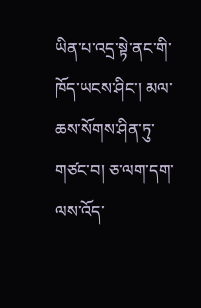ཡིན་པ་འདྲ་སྟེ་ནང་གི་ཁོད་ཡངས་ཤིང་། མལ་ཆས་སོགས་ཤིན་ཏུ་གཙང་བ། ཅ་ལག་དག་ལས་འོད་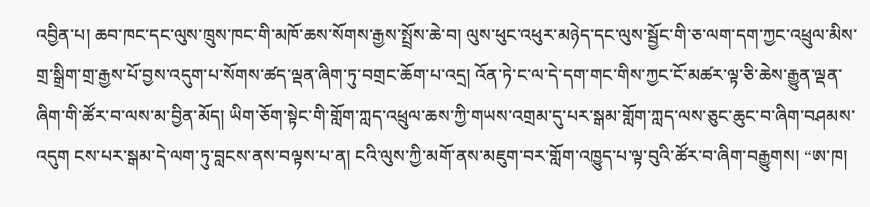འབྱིན་པ། ཆབ་ཁང་དང་ལུས་ཁྲུས་ཁང་གི་མཁོ་ཆས་སོགས་རྒྱས་སྤྲོས་ཆེ་བ། ལུས་ཕུང་འཕུར་མཉེད་དང་ལུས་སྦྱོང་གི་ཅ་ལག་དག་ཀྱང་འཕྲུལ་མིས་གྲ་སྒྲིག་གྲ་རྒྱས་པོ་བྱས་འདུག་པ་སོགས་ཚད་ལྡན་ཞིག་ཏུ་བགྲང་ཆོག་པ་འདྲ། འོན་ཏེ་ང་ལ་དེ་དག་གང་གིས་ཀྱང་ངོ་མཚར་ལྟ་ཅི་ཆེས་རྒྱུན་ལྡན་ཞིག་གི་ཚོར་བ་ལས་མ་བྱིན་མོད། ཡིག་ཅོག་སྟེང་གི་གློག་ཀླད་འཕྲུལ་ཆས་ཀྱི་གཡས་འགྲམ་དུ་པར་སྒམ་གློག་ཀླད་ལས་ཅུང་ཆུང་བ་ཞིག་བཤམས་འདུག ངས་པར་སྒམ་དེ་ལག་ཏུ་བླངས་ནས་བལྟས་པ་ན། ངའི་ལུས་ཀྱི་མགོ་ནས་མཇུག་བར་གློག་འཁྱུད་པ་ལྟ་བུའི་ཚོར་བ་ཞིག་བརྒྱུགས། “ཨ་ཁ།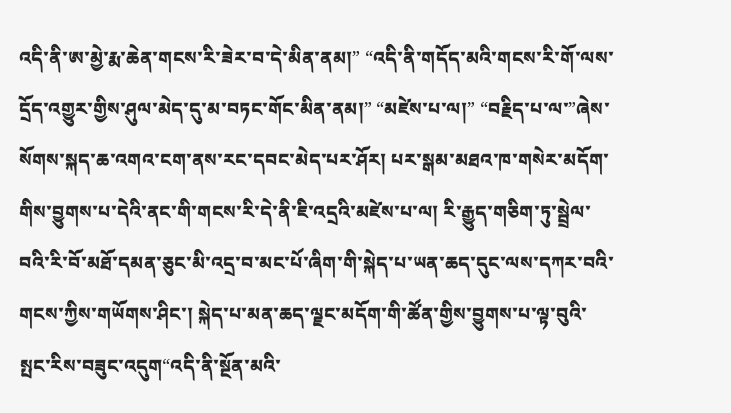འདི་ནི་ཨ་མྱེ་རྨ་ཆེན་གངས་རི་ཟེར་བ་དེ་མིན་ནམ།” “འདི་ནི་གདོད་མའི་གངས་རི་གོ་ལས་དྲོད་འགྱུར་གྱིས་ཤུལ་མེད་དུ་མ་བཏང་གོང་མིན་ནམ།” “མཛེས་པ་ལ།” “བརྗིད་པ་ལ་”ཞེས་སོགས་སྐད་ཆ་འགའ་ངག་ནས་རང་དབང་མེད་པར་ཤོར། པར་སྒམ་མཐའ་ཁ་གསེར་མདོག་གིས་བྱུགས་པ་དེའི་ནང་གི་གངས་རི་དེ་ནི་ཇི་འདྲའི་མཛེས་པ་ལ། རི་རྒྱུད་གཅིག་ཏུ་སྦྲེལ་བའི་རི་བོ་མཐོ་དམན་ཅུང་མི་འདྲ་བ་མང་པོ་ཞིག་གི་སྐེད་པ་ཡན་ཆད་དུང་ལས་དཀར་བའི་གངས་ཀྱིས་གཡོགས་ཤིང་། སྐེད་པ་མན་ཆད་ལྗང་མདོག་གི་ཚོན་གྱིས་བྱུགས་པ་ལྟ་བུའི་སྤང་རིས་བཟུང་འདུག“འདི་ནི་སྔོན་མའི་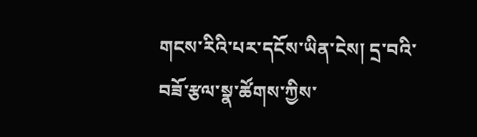གངས་རིའི་པར་དངོས་ཡིན་ངེས། དྲ་བའི་བཟོ་རྩལ་སྣ་ཚོགས་ཀྱིས་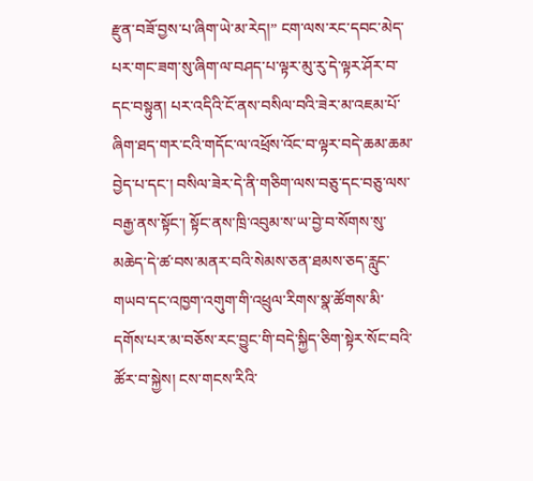རྫུན་བཟོ་བྱས་པ་ཞིག་ཡེ་མ་རེད།” ངག་ལས་རང་དབང་མེད་པར་གང་ཟག་སུ་ཞིག་ལ་བཤད་པ་ལྟར་མུ་རུ་དེ་ལྟར་ཤོར་བ་དང་བསྟུན། པར་འདིའི་ངོ་ནས་བསིལ་བའི་ཟེར་མ་འཇམ་པོ་ཞིག་ཐད་གར་ངའི་གདོང་ལ་འཕྲོས་འོང་བ་ལྟར་བདེ་ཆམ་ཆམ་བྱེད་པ་དང་། བསིལ་ཟེར་དེ་ནི་གཅིག་ལས་བཅུ་དང་བཅུ་ལས་བརྒྱ་ནས་སྟོང་། སྟོང་ནས་ཁྲི་འབུམ་ས་ཡ་བྱེ་བ་སོགས་སུ་མཆེད་དེ་ཚ་བས་མནར་བའི་སེམས་ཅན་ཐམས་ཅད་རླུང་གཡབ་དང་འཁྱག་འགུག་གི་འཕྲུལ་རིགས་སྣ་ཚོགས་མི་དགོས་པར་མ་བཅོས་རང་བྱུང་གི་བདེ་སྐྱིད་ཅིག་སྟེར་སོང་བའི་ཚོར་བ་སྐྱེས། ངས་གངས་རིའི་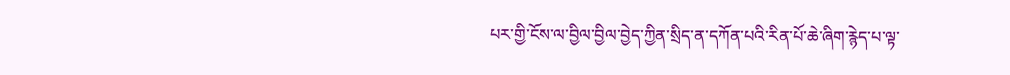པར་གྱི་ངོས་ལ་བྱིལ་བྱིལ་བྱེད་ཀྱིན་སྲིད་ན་དཀོན་པའི་རིན་པོ་ཆེ་ཞིག་རྙེད་པ་ལྟ་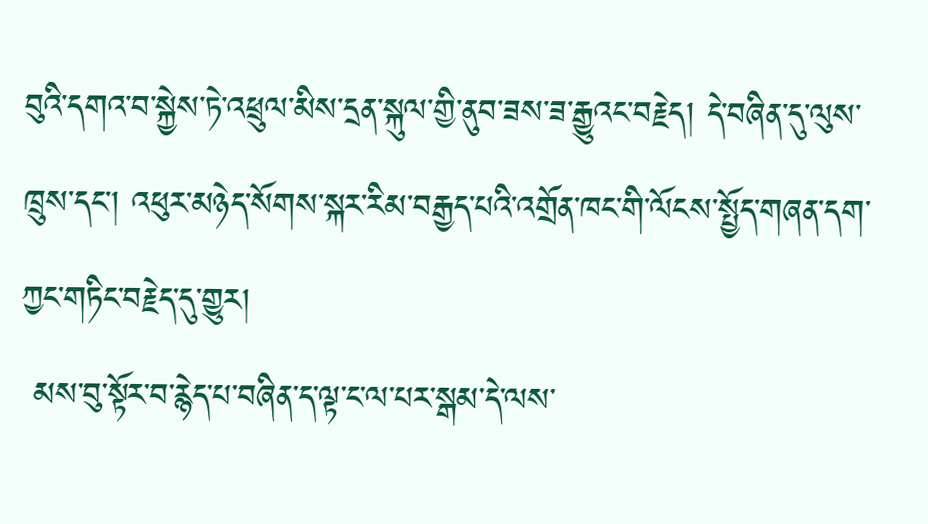བུའི་དགའ་བ་སྐྱེས་ཏེ་འཕྲུལ་མིས་དྲན་སྐུལ་གྱི་ནུབ་ཟས་ཟ་རྒྱུའང་བརྗེད། དེ་བཞིན་དུ་ལུས་ཁྲུས་དང་། འཕུར་མཉེད་སོགས་སྐར་རིམ་བརྒྱད་པའི་འགྲོན་ཁང་གི་ལོངས་སྤྱོད་གཞན་དག་ཀྱང་གཏིང་བརྗེད་དུ་གྱུར།
 མས་བུ་སྟོར་བ་རྙེད་པ་བཞིན་ད་ལྟ་ང་ལ་པར་སྒམ་དེ་ལས་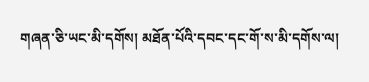གཞན་ཅི་ཡང་མི་དགོས། མཐོན་པོའི་དབང་དང་གོ་ས་མི་དགོས་ལ།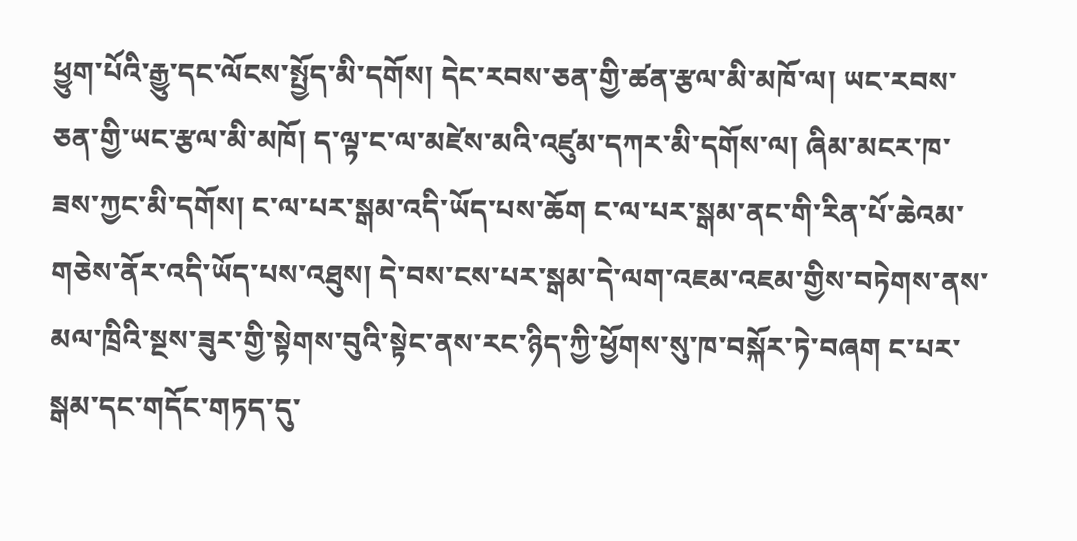ཕྱུག་པོའི་རྒྱུ་དང་ལོངས་སྤྱོད་མི་དགོས། དེང་རབས་ཅན་གྱི་ཚན་རྩལ་མི་མཁོ་ལ། ཡང་རབས་ཅན་གྱི་ཡང་རྩལ་མི་མཁོ། ད་ལྟ་ང་ལ་མཛེས་མའི་འཛུམ་དཀར་མི་དགོས་ལ། ཞིམ་མངར་ཁ་ཟས་ཀྱང་མི་དགོས། ང་ལ་པར་སྒམ་འདི་ཡོད་པས་ཆོག ང་ལ་པར་སྒམ་ནང་གི་རིན་པོ་ཆེའམ་གཅེས་ནོར་འདི་ཡོད་པས་འཐུས། དེ་བས་ངས་པར་སྒམ་དེ་ལག་འཇམ་འཇམ་གྱིས་བཏེགས་ནས་མལ་ཁྲིའི་སྔས་ཟུར་གྱི་སྟེགས་བུའི་སྟེང་ནས་རང་ཉིད་ཀྱི་ཕྱོགས་སུ་ཁ་བསྐོར་ཏེ་བཞག ང་པར་སྒམ་དང་གདོང་གཏད་དུ་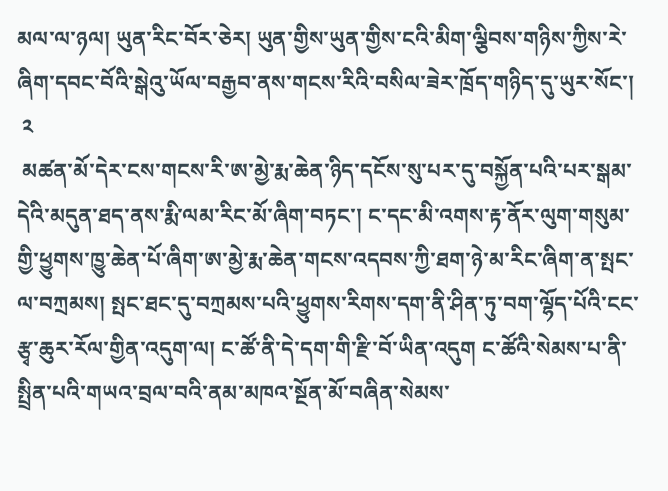མལ་ལ་ཉལ། ཡུན་རིང་བོར་ཅེར། ཡུན་གྱིས་ཡུན་གྱིས་ངའི་མིག་ལྕིབས་གཉིས་ཀྱིས་རེ་ཞིག་དབང་བོའི་སྒེའུ་ཡོལ་བརྒྱབ་ནས་གངས་རིའི་བསིལ་ཟེར་ཁྲོད་གཉིད་དུ་ཡུར་སོང་།
 ༢
 མཚན་མོ་དེར་ངས་གངས་རི་ཨ་མྱེ་རྨ་ཆེན་ཉིད་དངོས་སུ་པར་དུ་བསྐྱོན་པའི་པར་སྒམ་དེའི་མདུན་ཐད་ནས་རྨི་ལམ་རིང་མོ་ཞིག་བཏང་། ང་དང་མི་འགས་རྟ་ནོར་ལུག་གསུམ་གྱི་ཕྱུགས་ཁྱུ་ཆེན་པོ་ཞིག་ཨ་མྱེ་རྨ་ཆེན་གངས་འདབས་ཀྱི་ཐག་ཉེ་མ་རིང་ཞིག་ན་སྤང་ལ་བཀྲམས། སྤང་ཐང་དུ་བཀྲམས་པའི་ཕྱུགས་རིགས་དག་ནི་ཤིན་ཏུ་བག་ལྷོད་པོའི་ངང་རྩྭ་ཆུར་རོལ་གྱིན་འདུག་ལ། ང་ཚོ་ནི་དེ་དག་གི་རྫི་བོ་ཡིན་འདུག ང་ཚོའི་སེམས་པ་ནི་སྤྲིན་པའི་གཡའ་བྲལ་བའི་ནམ་མཁའ་སྔོན་མོ་བཞིན་སེམས་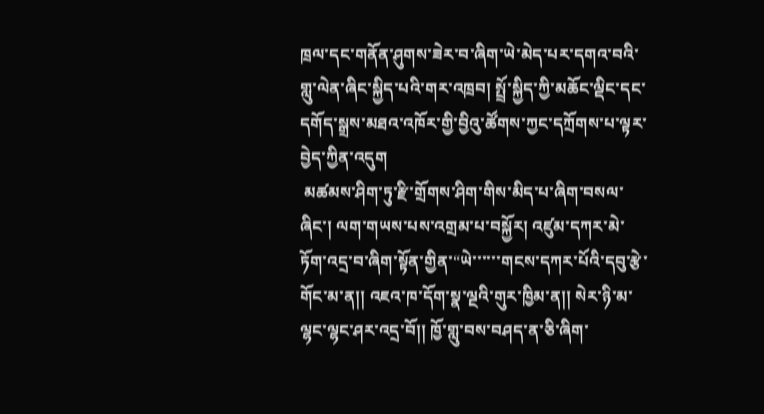ཁྲལ་དང་གནོན་ཤུགས་ཟེར་བ་ཞིག་ཡེ་མེད་པར་དགའ་བའི་གླུ་ལེན་ཞིང་སྐྱིད་པའི་གར་འཁྲབ། སྤྲོ་སྐྱིད་ཀྱི་མཆོང་ལྡིང་དང་དགོད་སྒྲས་མཐའ་འཁོར་གྱི་བྱིའུ་ཚོགས་ཀྱང་དཀྲོགས་པ་ལྟར་བྱེད་ཀྱིན་འདུག
 མཚམས་ཤིག་ཏུ་རྫི་གྲོགས་ཤིག་གིས་མིད་པ་ཞིག་བསལ་ཞིང་། ལག་གཡས་པས་འགྲམ་པ་བསྐྱོར། འཛུམ་དཀར་མེ་ཏོག་འདྲ་བ་ཞིག་སྟོན་གྱིན་“ཡེ་་་་་་གངས་དཀར་པོའི་དབུ་རྩེ་གོང་མ་ན།། འཇའ་ཁ་དོག་སྣ་ལྔའི་གུར་ཁྱིམ་ན།། སེར་ཉི་མ་ལྷང་ལྷང་ཤར་འདྲ་བོ།། ཁྱོ་གླུ་བས་བཤད་ན་ཅི་ཞིག་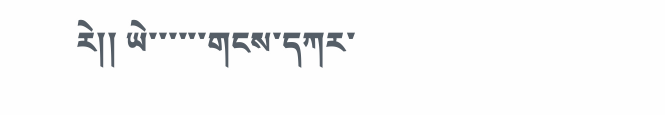རེ།། ཡེ་་་་་་གངས་དཀར་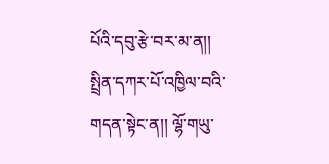པོའི་དབུ་རྩེ་བར་མ་ན།། སྤྲིན་དཀར་པོ་འཁྱིལ་བའི་གདན་སྟེང་ན།། ལྷོ་གཡུ་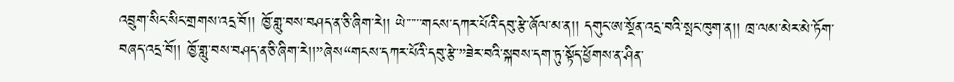འབྲུག་སིང་སིང་གྲགས་འདྲ་བོ།། ཁྱོ་གླུ་བས་བཤད་ན་ཅི་ཞིག་རེ།། ཡེ་་་་་་གངས་དཀར་པོའི་དབུ་རྩེ་ཞོལ་མ་ན།། དགུང་ཨ་སྔོན་འདྲ་བའི་སྤང་ཁུག་ན།། ཁྲ་ལམ་མེར་མེ་ཏོག་བཞད་འདྲ་བོ།། ཁྱོ་གླུ་བས་བཤད་ན་ཅི་ཞིག་རེ།།”ཞེས“གངས་དཀར་པོའི་དབུ་རྩེ་”ཟེར་བའི་སྐབས་དག་ཏུ་སྟོད་ཕྱོགས་ན་ཤིན་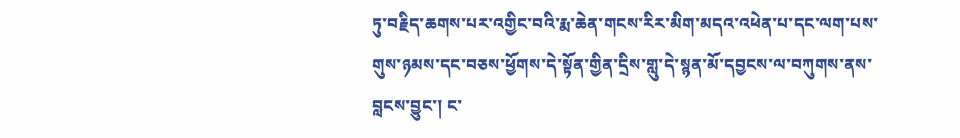ཏུ་བརྗིད་ཆགས་པར་འགྱིང་བའི་རྨ་ཆེན་གངས་རིར་མིག་མདའ་འཕེན་པ་དང་ལག་པས་གུས་ཉམས་དང་བཅས་ཕྱོགས་དེ་སྟོན་གྱིན་དྲིས་གླུ་དེ་སྙན་མོ་དབྱངས་ལ་བཀུགས་ནས་བླངས་བྱུང་། ང་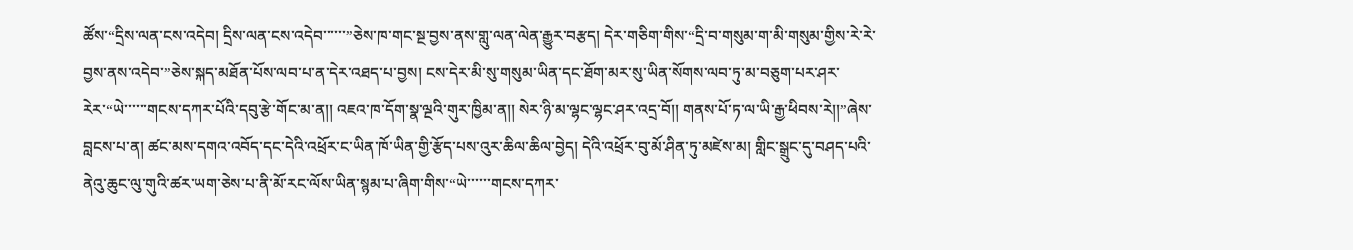ཚོས་“དྲིས་ལན་ངས་འདེབ། དྲིས་ལན་ངས་འདེབ་་་་་་”ཅེས་ཁ་གང་སྔ་བྱས་ནས་གླུ་ལན་ལེན་རྒྱུར་བརྩད། དེར་གཅིག་གིས་“དྲི་བ་གསུམ་ག་མི་གསུམ་གྱིས་རེ་རེ་བྱས་ནས་འདེབ་”ཅེས་སྐད་མཐོན་པོས་ལབ་པ་ན་དེར་འཐད་པ་བྱས། ངས་དེར་མི་སུ་གསུམ་ཡིན་དང་ཐོག་མར་སུ་ཡིན་སོགས་ལབ་ཏུ་མ་བཅུག་པར་ཤར་རེར་“ཡེ་་་་་་གངས་དཀར་པོའི་དབུ་རྩེ་གོང་མ་ན།། འཇའ་ཁ་དོག་སྣ་ལྔའི་གུར་ཁྱིམ་ན།། སེར་ཉི་མ་ལྷང་ལྷང་ཤར་འདྲ་བོ།། གནས་པོ་ཏ་ལ་ཡི་རྒྱ་ཕིབས་རེ།།”ཞེས་བླངས་པ་ན། ཚང་མས་དགའ་འབོད་དང་དེའི་འཕྲོར་ང་ཡིན་ཁོ་ཡིན་གྱི་རྩོད་པས་འུར་ཆིལ་ཆིལ་བྱེད། དེའི་འཕྲོར་བུ་མོ་ཤིན་ཏུ་མཛེས་མ། གླིང་སྒྲུང་དུ་བཤད་པའི་ནེའུ་ཆུང་ལུ་གུའི་ཚར་ཡག་ཅེས་པ་ནི་མོ་རང་ལོས་ཡིན་སྙམ་པ་ཞིག་གིས་“ཡེ་་་་་་གངས་དཀར་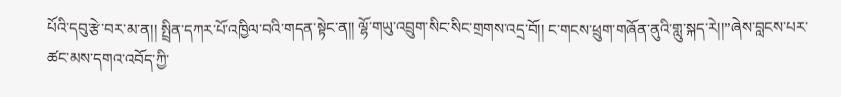པོའི་དབུ་རྩེ་བར་མ་ན།། སྤྲིན་དཀར་པོ་འཁྱིལ་བའི་གདན་སྟེང་ན།། ལྷོ་གཡུ་འབྲུག་སིང་སིང་གྲགས་འདྲ་བོ།། ང་གངས་ཕྲུག་གཞོན་ནུའི་གླུ་སྐད་རེ།།”ཞེས་བླངས་པར་ཚང་མས་དགའ་འབོད་ཀྱི་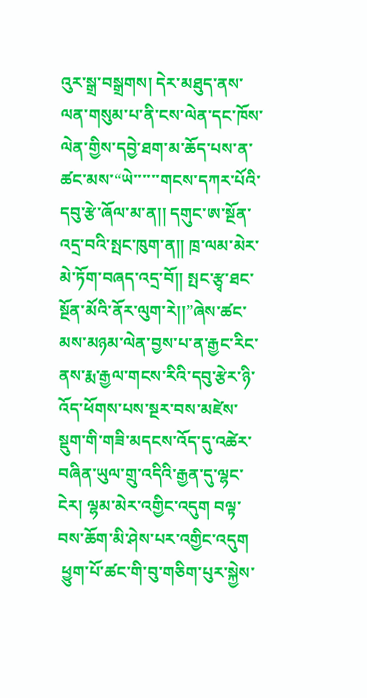འུར་སྒྲ་བསྒྲགས། དེར་མཐུད་ནས་ལན་གསུམ་པ་ནི་ངས་ལེན་དང་ཁོས་ལེན་གྱིས་དབྱེ་ཐག་མ་ཆོད་པས་ན་ཚང་མས་“ཡེ་་་་་་གངས་དཀར་པོའི་དབུ་རྩེ་ཞོལ་མ་ན།། དགུང་ཨ་སྔོན་འདྲ་བའི་སྤང་ཁུག་ན།། ཁྲ་ལམ་མེར་མེ་ཏོག་བཞད་འདྲ་བོ།། སྤང་རྩྭ་ཐང་སྔོན་མོའི་ནོར་ལུག་རེ།།”ཞེས་ཚང་མས་མཉམ་ལེན་བྱས་པ་ན་རྒྱང་རིང་ནས་རྨ་རྒྱལ་གངས་རིའི་དབུ་རྩེར་ཉི་འོད་ཕོགས་པས་སྔར་བས་མཛེས་སྡུག་གི་གཟི་མདངས་འོད་དུ་འཚེར་བཞིན་ཡུལ་གྲུ་འདིའི་རྒྱན་དུ་ལྷང་ངེར། ལྷམ་མེར་འགྱིང་འདུག བལྟ་བས་ཆོག་མི་ཤེས་པར་འགྱིང་འདུག
 ཕྱུག་པོ་ཚང་གི་བུ་གཅིག་པུར་སྐྱེས་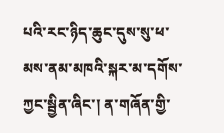པའི་རང་ཉིད་ཆུང་དུས་སུ་ཕ་མས་ནམ་མཁའི་སྐར་མ་དགོས་ཀྱང་སྦྱིན་ཞིང་། ན་གཞོན་གྱི་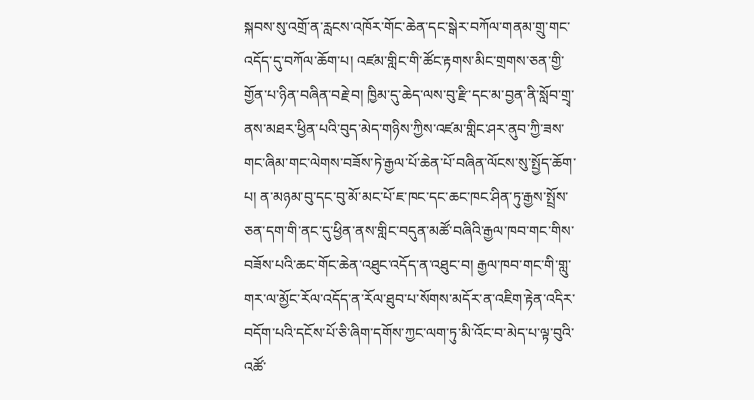སྐབས་སུ་འགྲོ་ན་རླངས་འཁོར་གོང་ཆེན་དང་སྒེར་བཀོལ་གནམ་གྲུ་གང་འདོད་དུ་བཀོལ་ཆོག་པ། འཛམ་གླིང་གི་ཚོང་རྟགས་མིང་གྲགས་ཅན་གྱི་གྱོན་པ་ཉིན་བཞིན་བརྗེ་བ། ཁྱིམ་དུ་ཆེད་ལས་བུ་རྫི་དང་མ་བྱན་ནི་སློབ་གྲྭ་ནས་མཐར་ཕྱིན་པའི་བུད་མེད་གཉིས་ཀྱིས་འཛམ་གླིང་ཤར་ནུབ་ཀྱི་ཟས་གང་ཞིམ་གང་ལེགས་བཟོས་ཏེ་རྒྱལ་པོ་ཆེན་པོ་བཞིན་ལོངས་སུ་སྤྱོད་ཆོག་པ། ན་མཉམ་བུ་དང་བུ་མོ་མང་པོ་ཇ་ཁང་དང་ཆང་ཁང་ཤིན་ཏུ་རྒྱས་སྤྲོས་ཅན་དག་གི་ནང་དུ་ཕྱིན་ནས་གླིང་བདུན་མཚོ་བཞིའི་རྒྱལ་ཁབ་གང་གིས་བཟོས་པའི་ཆང་གོང་ཆེན་འཐུང་འདོད་ན་འཐུང་བ། རྒྱལ་ཁབ་གང་གི་གླུ་གར་ལ་མྱོང་རོལ་འདོད་ན་རོལ་ཐུབ་པ་སོགས་མདོར་ན་འཇིག་རྟེན་འདིར་བདོག་པའི་དངོས་པོ་ཅི་ཞིག་དགོས་ཀྱང་ལག་ཏུ་མི་འོང་བ་མེད་པ་ལྟ་བུའི་འཚོ་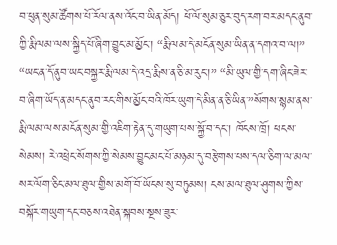བ་ཕུན་སུམ་ཚོགས་པོ་རོལ་ནས་འོང་བ་ཡིན་མོད། ཕོ་ལོ་སུམ་ཅུར་བུད་རག་བར་མདང་ནུབ་ཀྱི་རྨི་ལམ་ལས་སྐྱིད་པོ་ཞིག་བྱུང་མ་མྱོང་། “རྨི་ལམ་དེ་མངོན་སུམ་ཡིན་ན་དགའ་བ་ལ།” “ཡང་ན་དོ་ནུབ་ཡང་བསྐྱར་རྨི་ལམ་དེ་འདྲ་རྨིས་ན་ཅི་མ་རུང་།” “མི་ཡུལ་གྱི་དག་ཞིང་ཟེར་བ་ཞིག་ཡོད་ན་མདང་ནུབ་རང་གིས་མྱོང་བའི་ཁོར་ཡུག་དེ་མིན་ན་ཅི་ཡིན་”སོགས་སྙམ་ནས་རྨི་ལམ་ལས་མངོན་སུམ་གྱི་འཇིག་རྟེན་དུ་གཡུག་པས་སྐྱོ་བ་དང་། ཁོངས་ཁྲོ། ཕངས་སེམས། རེ་འཕྲེང་སོགས་ཀྱི་སེམས་བྱུང་མང་པོ་མཉམ་དུ་བརྩེགས་པས་དལ་ཅིག་ལ་མལ་སར་ལོག་ཅིང་མལ་ཐུལ་གྱིས་མགོ་བོ་ཡོངས་སུ་བཏུམས། ངས་མལ་ཐུལ་ཤུགས་ཀྱིས་བསྐོར་གཡུག་དང་བཅས་འཐེན་སྐབས་སྔས་ཟུར་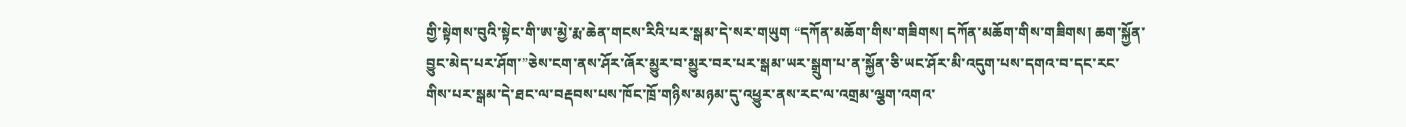གྱི་སྟེགས་བུའི་སྟེང་གི་ཨ་མྱེ་རྨ་ཆེན་གངས་རིའི་པར་སྒམ་དེ་སར་གཡུག “དཀོན་མཆོག་གིས་གཟིགས། དཀོན་མཆོག་གིས་གཟིགས། ཆག་སྐྱོན་བྱུང་མེད་པར་ཤོག་”ཅེས་ངག་ནས་ཤོར་ཞོར་མྱུར་བ་མྱུར་བར་པར་སྒམ་ཡར་སྒྲུག་པ་ན་སྐྱོན་ཅི་ཡང་ཤོར་མི་འདུག་པས་དགའ་བ་དང་རང་གིས་པར་སྒམ་དེ་ཐང་ལ་བརྡབས་པས་ཁོང་ཁྲོ་གཉིས་མཉམ་དུ་འཕྱུར་ནས་རང་ལ་འགྲམ་ལྕག་འགའ་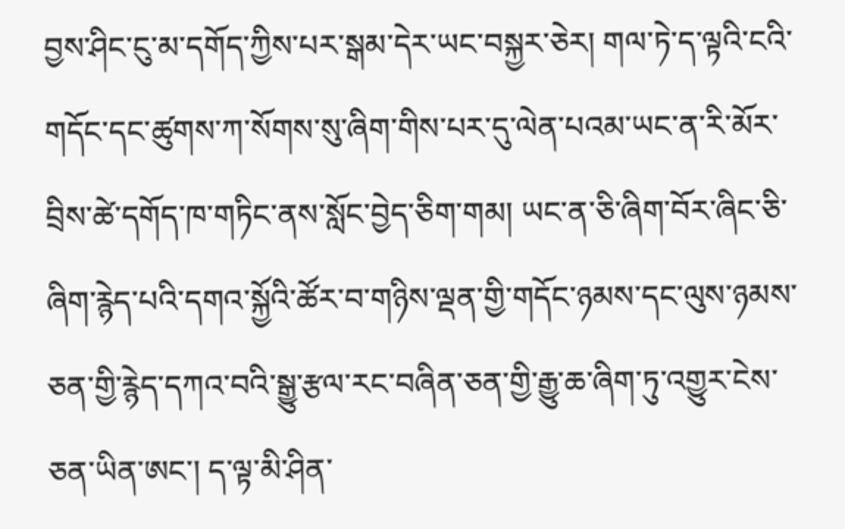བྱས་ཤིང་ངུ་མ་དགོད་ཀྱིས་པར་སྒམ་དེར་ཡང་བསྐྱར་ཅེར། གལ་ཏེ་ད་ལྟའི་ངའི་གདོང་དང་ཚུགས་ཀ་སོགས་སུ་ཞིག་གིས་པར་དུ་ལེན་པའམ་ཡང་ན་རི་མོར་བྲིས་ཚེ་དགོད་ཁ་གཏིང་ནས་སློང་བྱེད་ཅིག་གམ། ཡང་ན་ཅི་ཞིག་བོར་ཞིང་ཅི་ཞིག་རྙེད་པའི་དགའ་སྐྱོའི་ཚོར་བ་གཉིས་ལྡན་གྱི་གདོང་ཉམས་དང་ལུས་ཉམས་ཅན་གྱི་རྙེད་དཀའ་བའི་སྒྱུ་རྩལ་རང་བཞིན་ཅན་གྱི་རྒྱུ་ཆ་ཞིག་ཏུ་འགྱུར་ངེས་ཅན་ཡིན་ཨང་། ད་ལྟ་མི་ཤིན་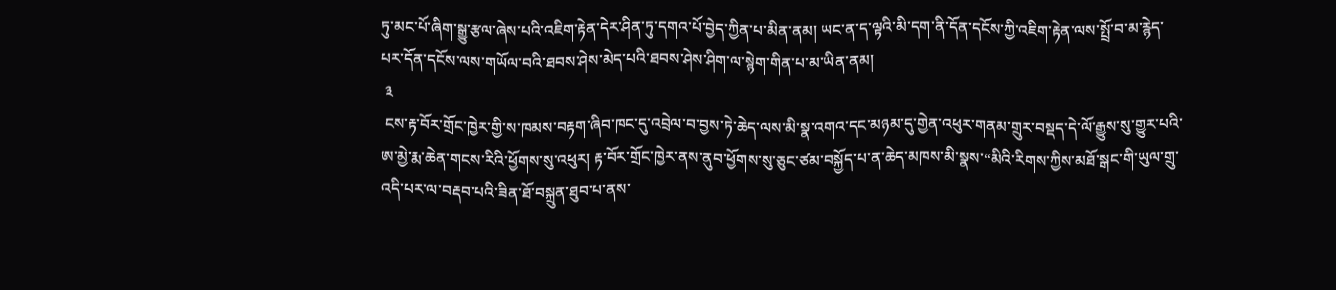ཏུ་མང་པོ་ཞིག་སྒྱུ་རྩལ་ཞེས་པའི་འཇིག་རྟེན་དེར་ཤིན་ཏུ་དགའ་པོ་བྱེད་ཀྱིན་པ་མིན་ནམ། ཡང་ན་ད་ལྟའི་མི་དག་ནི་དོན་དངོས་ཀྱི་འཇིག་རྟེན་ལས་སྤྲོ་བ་མ་རྙེད་པར་དོན་དངོས་ལས་གཡོལ་བའི་ཐབས་ཤེས་མེད་པའི་ཐབས་ཤེས་ཤིག་ལ་སྙེག་གིན་པ་མ་ཡིན་ནམ།
 ༣
 ངས་རྟ་བོར་གྲོང་ཁྱེར་གྱི་ས་ཁམས་བརྟག་ཞིབ་ཁང་དུ་འབྲེལ་བ་བྱས་ཏེ་ཆེད་ལས་མི་སྣ་འགའ་དང་མཉམ་དུ་གྱེན་འཕུར་གནམ་གྲུར་བསྡད་དེ་ལོ་རྒྱུས་སུ་གྱུར་པའི་ཨ་མྱེ་རྨ་ཆེན་གངས་རིའི་ཕྱོགས་སུ་འཕུར། རྟ་བོར་གྲོང་ཁྱེར་ནས་ནུབ་ཕྱོགས་སུ་ཅུང་ཙམ་བསྐྱོད་པ་ན་ཆེད་མཁས་མི་སྣས་“མིའི་རིགས་ཀྱིས་མཐོ་སྒང་གི་ཡུལ་གྲུ་འདི་པར་ལ་བརྡབ་པའི་ཟིན་ཐོ་བསྐྲུན་ཐུབ་པ་ནས་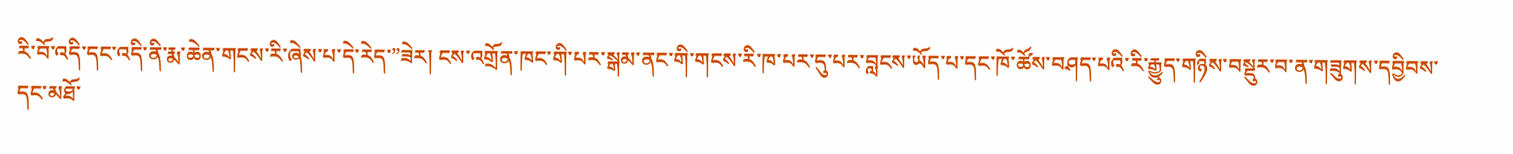རི་བོ་འདི་དང་འདི་ནི་རྨ་ཆེན་གངས་རི་ཞེས་པ་དེ་རེད་”ཟེར། ངས་འགྲོན་ཁང་གི་པར་སྒམ་ནང་གི་གངས་རི་ཁ་པར་དུ་པར་བླངས་ཡོད་པ་དང་ཁོ་ཚོས་བཤད་པའི་རི་རྒྱུད་གཉིས་བསྡུར་བ་ན་གཟུགས་དབྱིབས་དང་མཐོ་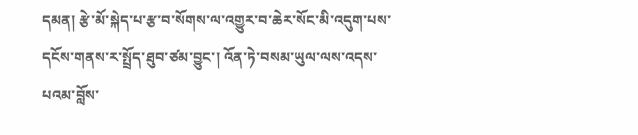དམན། རྩེ་མོ་སྐེད་པ་རྩ་བ་སོགས་ལ་འགྱུར་བ་ཆེར་སོང་མི་འདུག་པས་དངོས་གནས་ར་སྤྲོད་ཐུབ་ཙམ་བྱུང་། འོན་ཏེ་བསམ་ཡུལ་ལས་འདས་པའམ་བློས་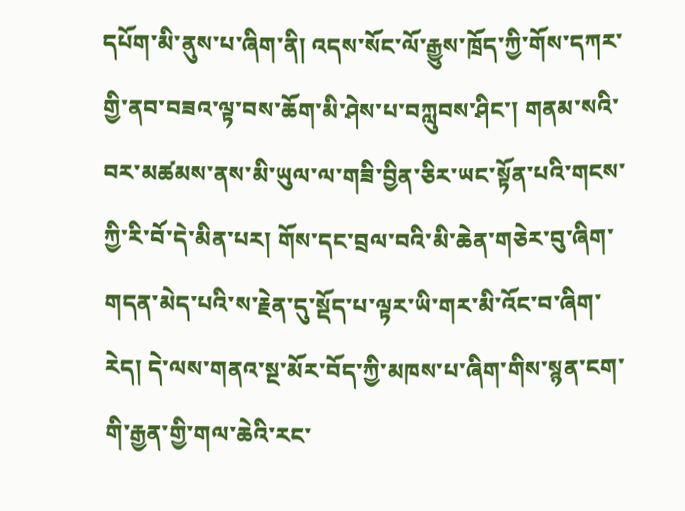དཔོག་མི་ནུས་པ་ཞིག་ནི། འདས་སོང་ལོ་རྒྱུས་ཁྲོད་ཀྱི་གོས་དཀར་གྱི་ནབ་བཟའ་ལྟ་བས་ཆོག་མི་ཤེས་པ་བཀླུབས་ཤིང་། གནམ་སའི་བར་མཚམས་ནས་མི་ཡུལ་ལ་གཟི་བྱིན་ཅིར་ཡང་སྟོན་པའི་གངས་ཀྱི་རི་བོ་དེ་མིན་པར། གོས་དང་བྲལ་བའི་མི་ཆེན་གཅེར་བུ་ཞིག་གདན་མེད་པའི་ས་རྗེན་དུ་སྡོད་པ་ལྟར་ཡི་གར་མི་འོང་བ་ཞིག་རེད། དེ་ལས་གནའ་སྔ་མོར་བོད་ཀྱི་མཁས་པ་ཞིག་གིས་སྙན་ངག་གི་རྒྱན་གྱི་གལ་ཆེའི་རང་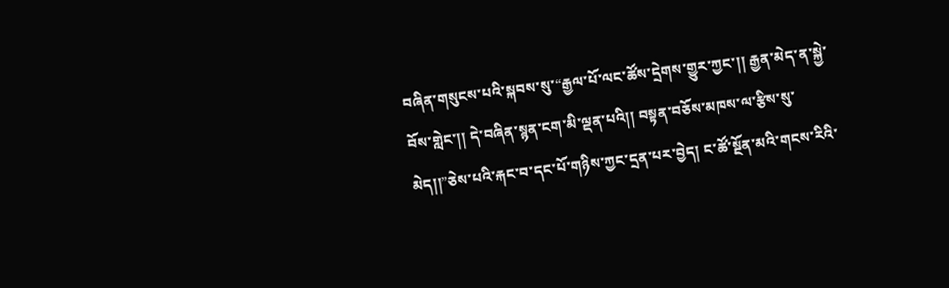བཞིན་གསུངས་པའི་སྐབས་སུ་“རྒྱལ་པོ་ལང་ཚོས་དྲེགས་གྱུར་ཀྱང་།། རྒྱན་མེད་ན་སྐྱེ་བོས་གླེང་།། དེ་བཞིན་སྙན་ངག་མི་ལྡན་པའི།། བསྟན་བཅོས་མཁས་ལ་རྩིས་སུ་མེད།།”ཅེས་པའི་རྐང་བ་དང་པོ་གཉིས་ཀྱང་དྲན་པར་བྱེད། ང་ཚོ་སྔོན་མའི་གངས་རིའི་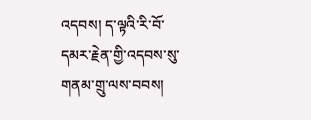འདབས། ད་ལྟའི་རི་བོ་དམར་རྗེན་གྱི་འདབས་སུ་གནམ་གྲུ་ལས་བབས།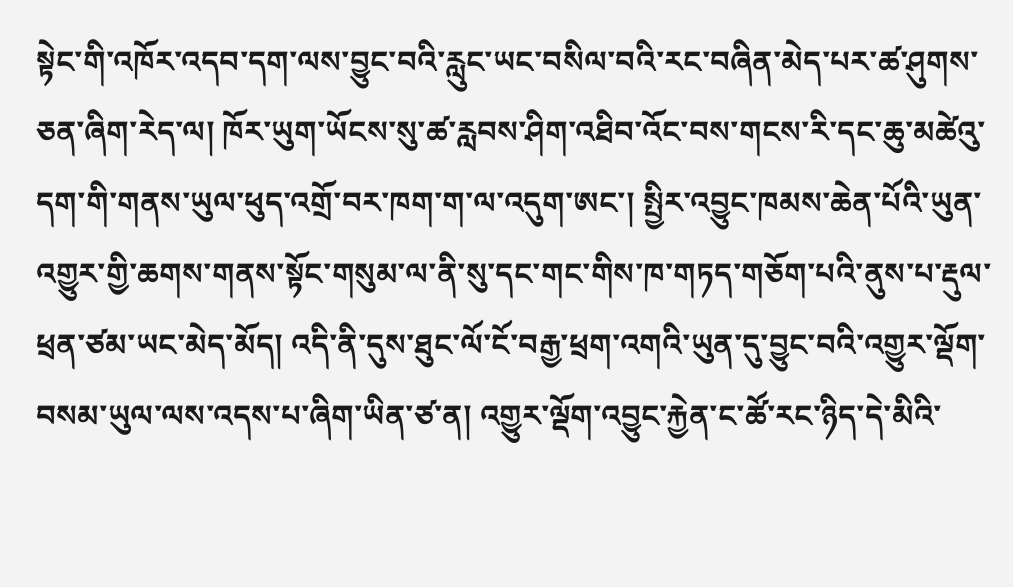སྟེང་གི་འཁོར་འདབ་དག་ལས་བྱུང་བའི་རླུང་ཡང་བསིལ་བའི་རང་བཞིན་མེད་པར་ཚ་ཤུགས་ཅན་ཞིག་རེད་ལ། ཁོར་ཡུག་ཡོངས་སུ་ཚ་རླབས་ཤིག་འཐིབ་འོང་བས་གངས་རི་དང་ཆུ་མཚེའུ་དག་གི་གནས་ཡུལ་ཕུད་འགྲོ་བར་ཁག་ག་ལ་འདུག་ཨང་། སྤྱིར་འབྱུང་ཁམས་ཆེན་པོའི་ཡུན་འགྱུར་གྱི་ཆགས་གནས་སྟོང་གསུམ་ལ་ནི་སུ་དང་གང་གིས་ཁ་གཏད་གཅོག་པའི་ནུས་པ་རྡུལ་ཕྲན་ཙམ་ཡང་མེད་མོད། འདི་ནི་དུས་ཐུང་ལོ་ངོ་བརྒྱ་ཕྲག་འགའི་ཡུན་དུ་བྱུང་བའི་འགྱུར་ལྡོག་བསམ་ཡུལ་ལས་འདས་པ་ཞིག་ཡིན་ཙ་ན། འགྱུར་ལྡོག་འབྱུང་རྐྱེན་ང་ཚོ་རང་ཉིད་དེ་མིའི་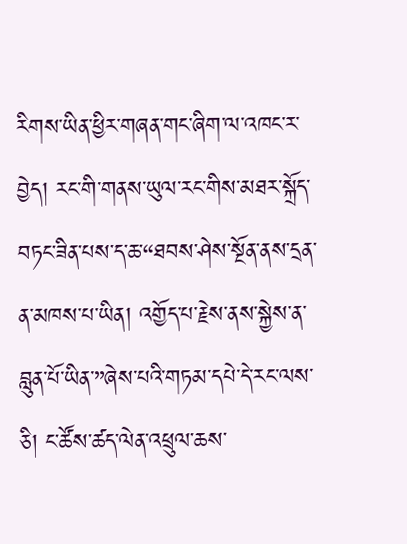རིགས་ཡིན་ཕྱིར་གཞན་གང་ཞིག་ལ་འཁང་ར་བྱེད། རང་གི་གནས་ཡུལ་རང་གིས་མཐར་སྐྲོད་བཏང་ཟིན་པས་ད་ཆ་“ཐབས་ཤེས་སྔོན་ནས་དྲན་ན་མཁས་པ་ཡིན། འགྱོད་པ་རྗེས་ནས་སྐྱེས་ན་བླུན་པོ་ཡིན་”ཞེས་པའི་གཏམ་དཔེ་དེ་རང་ལས་ཅི། ང་ཚོས་ཚད་ལེན་འཕྲུལ་ཆས་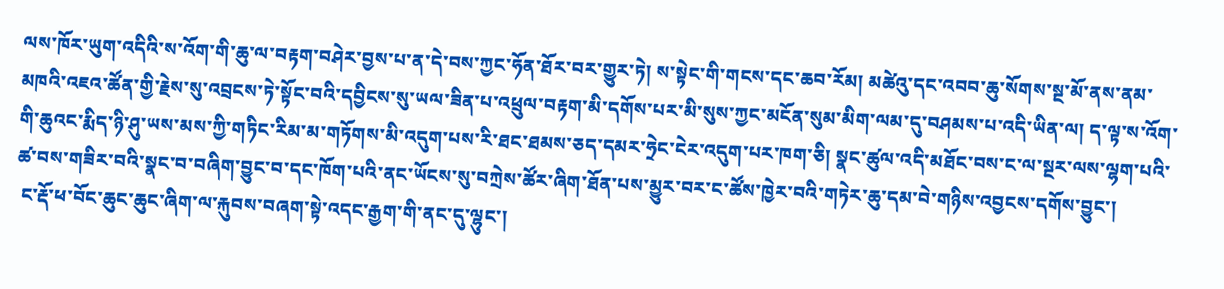ལས་ཁོར་ཡུག་འདིའི་ས་འོག་གི་ཆུ་ལ་བརྟག་བཤེར་བྱས་པ་ན་དེ་བས་ཀྱང་ཧོན་ཐོར་བར་གྱུར་ཏེ། ས་སྟེང་གི་གངས་དང་ཆབ་རོམ། མཚེའུ་དང་འབབ་ཆུ་སོགས་སྔ་མོ་ནས་ནམ་མཁའི་འཇའ་ཚོན་གྱི་རྗེས་སུ་འབྲངས་ཏེ་སྟོང་བའི་དབྱིངས་སུ་ཡལ་ཟིན་པ་འཕྲུལ་བརྟག་མི་དགོས་པར་མི་སུས་ཀྱང་མངོན་སུམ་མིག་ལམ་དུ་བཤམས་པ་འདི་ཡིན་ལ། ད་ལྟ་ས་འོག་གི་ཆུའང་རྨིད་ཉི་ཤུ་ཡས་མས་ཀྱི་གཏིང་རིམ་མ་གཏོགས་མི་འདུག་པས་རི་ཐང་ཐམས་ཅད་དམར་ཧྲེང་ངེར་འདུག་པར་ཁག་ཅི། སྣང་ཚུལ་འདི་མཐོང་བས་ང་ལ་སྔར་ལས་ལྷག་པའི་ཚ་བས་གཟིར་བའི་སྣང་བ་བཞིག་བྱུང་བ་དང་ཁོག་པའི་ནང་ཡོངས་སུ་བཀྲེས་ཚོར་ཞིག་ཐོན་པས་མྱུར་བར་ང་ཚོས་ཁྱེར་བའི་གཏེར་ཆུ་དམ་བེ་གཉིས་འབྱངས་དགོས་བྱུང་།
 ང་རྡོ་ཕ་བོང་ཆུང་ཆུང་ཞིག་ལ་རྐུབས་བཞག་སྟེ་འདང་རྒྱག་གི་ནང་དུ་ལྷུང་།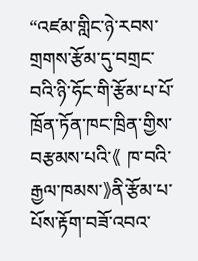“འཛམ་གླིང་ཉེ་རབས་གྲགས་རྩོམ་དུ་བགྲང་བའི་ཉི་ཧོང་གི་རྩོམ་པ་པོ་ཁྲོན་ཏོན་ཁང་ཁྲིན་གྱིས་བརྩམས་པའི་《 ཁ་བའི་རྒྱལ་ཁམས་》ནི་རྩོམ་པ་པོས་རྟོག་བཟོ་འབའ་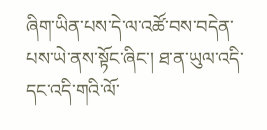ཞིག་ཡིན་པས་དེ་ལ་འཚོ་བས་བདེན་པས་ཡེ་ནས་སྟོང་ཞིང་། ཐ་ན་ཡུལ་འདི་དང་འདི་གའི་ལོ་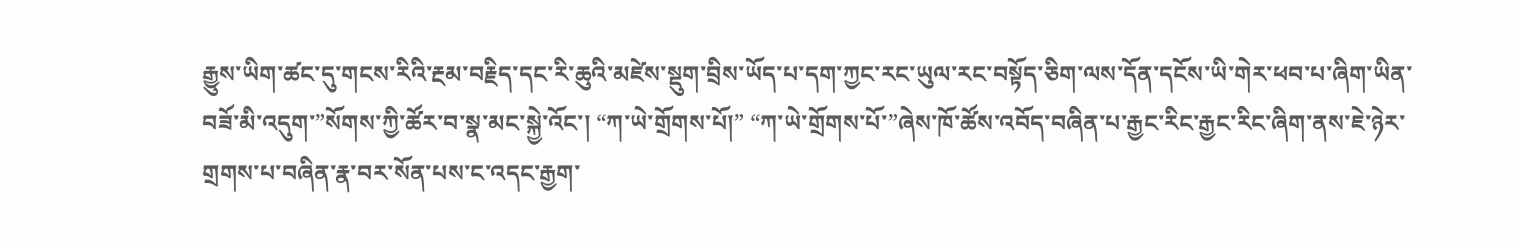རྒྱུས་ཡིག་ཚང་དུ་གངས་རིའི་རྔམ་བརྗིད་དང་རི་ཆུའི་མཛེས་སྡུག་བྲིས་ཡོད་པ་དག་ཀྱང་རང་ཡུལ་རང་བསྟོད་ཅིག་ལས་དོན་དངོས་ཡི་གེར་ཕབ་པ་ཞིག་ཡིན་བཟོ་མི་འདུག་”སོགས་ཀྱི་ཚོར་བ་སྣ་མང་སྐྱེ་འོང་། “ཀ་ཡེ་གྲོགས་པོ།” “ཀ་ཡེ་གྲོགས་པོ་”ཞེས་ཁོ་ཚོས་འབོད་བཞིན་པ་རྒྱང་རིང་རྒྱང་རིང་ཞིག་ནས་ཇེ་ཉེར་གྲགས་པ་བཞིན་རྣ་བར་སོན་པས་ང་འདང་རྒྱག་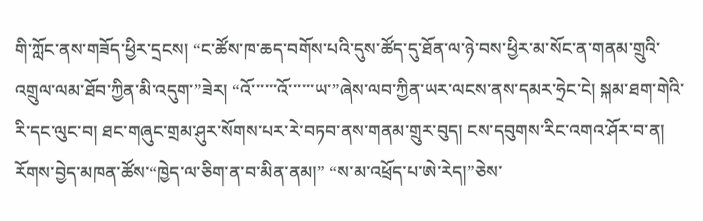གི་ཀློང་ནས་གཟོད་ཕྱིར་དྲངས། “ང་ཚོས་ཁ་ཆད་བགོས་པའི་དུས་ཚོད་དུ་ཐོན་ལ་ཉེ་བས་ཕྱིར་མ་སོང་ན་གནམ་གྲུའི་འགྲུལ་ལམ་ཐོབ་ཀྱིན་མི་འདུག་”ཟེར། “འོ་་་་་་འོ་་་་་་ཡ་”ཞེས་ལབ་ཀྱིན་ཡར་ལངས་ནས་དམར་ཧྲེང་ངེ། སྐམ་ཐག་གེའི་རི་དང་ལུང་བ། ཐང་གཞུང་གྲམ་ཤུར་སོགས་པར་རེ་བཏབ་ནས་གནམ་གྲུར་བུད། ངས་དབུགས་རིང་འགའ་ཤོར་བ་ན། རོགས་བྱེད་མཁན་ཚོས་“ཁྱེད་ལ་ཅིག་ན་བ་མིན་ནམ།” “ས་མ་འཕྲོད་པ་ཨེ་རེད།”ཅེས་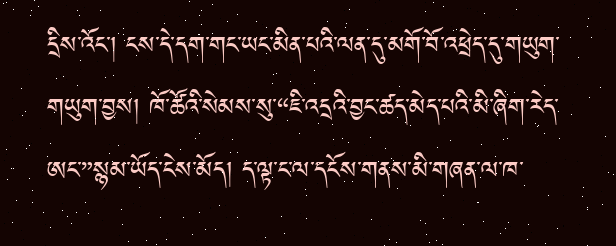དྲིས་འོང་། ངས་དེ་དག་གང་ཡང་མིན་པའི་ལན་དུ་མགོ་བོ་འཕྲེད་དུ་གཡུག་གཡུག་བྱས། ཁོ་ཚོའི་སེམས་སུ་“ཇི་འདྲའི་བྱང་ཚད་མེད་པའི་མི་ཞིག་རེད་ཨང་”སྙམ་ཡོད་ངེས་མོད། ད་ལྟ་ང་ལ་དངོས་གནས་མི་གཞན་ལ་ཁ་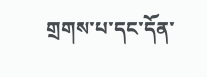གྲགས་པ་དང་དོན་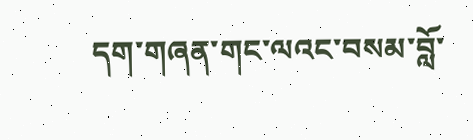དག་གཞན་གང་ལའང་བསམ་བློ་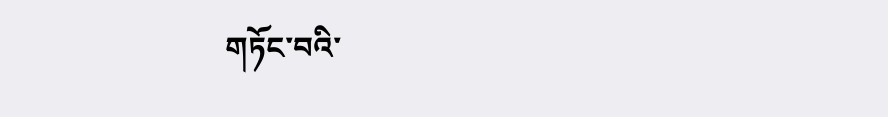གཏོང་བའི་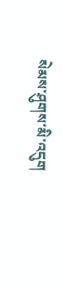སེམས་ཤུགས་མི་འདུག